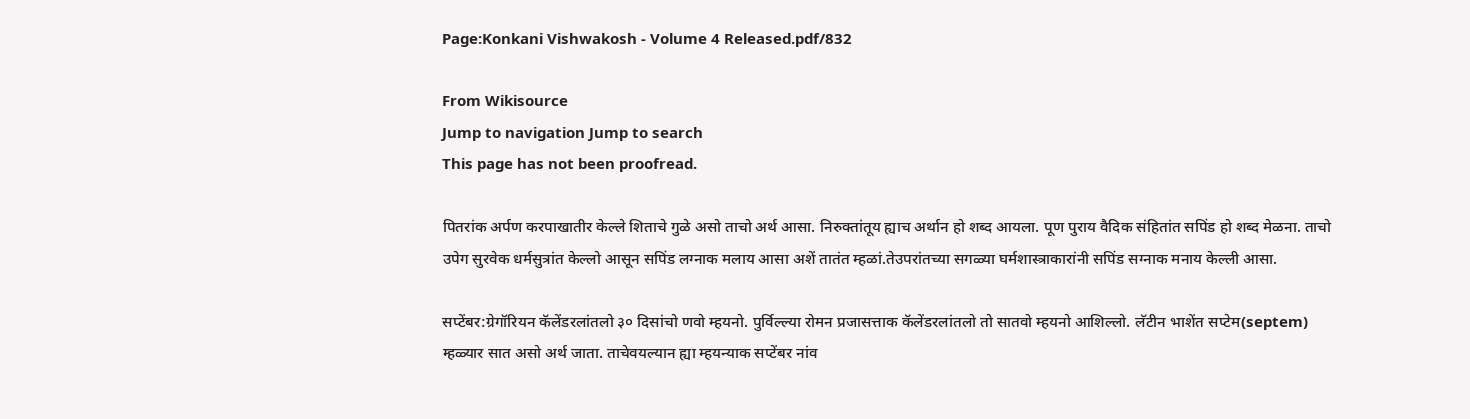Page:Konkani Vishwakosh - Volume 4 Released.pdf/832

From Wikisource
Jump to navigation Jump to search
This page has not been proofread.

पितरांक अर्पण करपाखातीर केल्ले शिताचे गुळे असो ताचो अर्थ आसा. निरुक्तांतूय ह्याच अर्थान हो शब्द आयला. पूण पुराय वैदिक संहितांत सपिंड हो शब्द मेळना. ताचो उपेग सुरवेक धर्मसुत्रांत केल्लो आसून सपिंड लग्नाक मलाय आसा अशें तातंत म्हळां.तेउपरांतच्या सगळ्या घर्मशास्त्राकारांनी सपिंड सग्नाक मनाय केल्ली आसा.

सप्टेंबर:ग्रेगॉरियन कॅलेंडरलांतलो ३० दिसांचो णवो म्हयनो. पुर्विल्ल्या रोमन प्रजासत्ताक कॅलेंडरलांतलो तो सातवो म्हयनो आशिल्लो. लॅटीन भाशेंत सप्टेम(septem) म्हळ्यार सात असो अर्थ जाता. ताचेवयल्यान ह्या म्हयन्याक सप्टेंबर नांव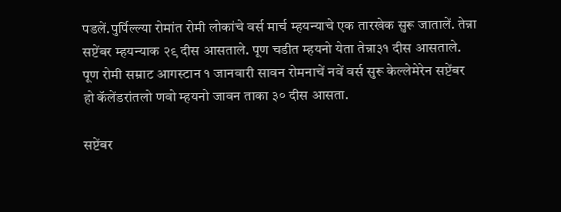पडलें.पुर्पिल्ल्या रोमांत रोमी लोकांचे वर्स मार्च म्हयन्याचे एक तारखेक सुरू जातालें. तेन्ना सप्टेंबर म्हयन्याक २९ दीस आसताले. पूण चडीत म्हयनो येता तेन्ना३१ दीस आसताले. पूण रोमी सम्राट आगस्टान १ जानवारी सावन रोमनाचें नवें वर्स सुरू केल्लेमेरेन सप्टेंबर हो कॅलेंडरांतलो णवो म्हयनो जावन ताका ३० दीस आसता.

सप्टेंबर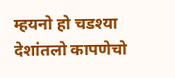म्हयनो हो चडश्या देशांतलो कापणेचो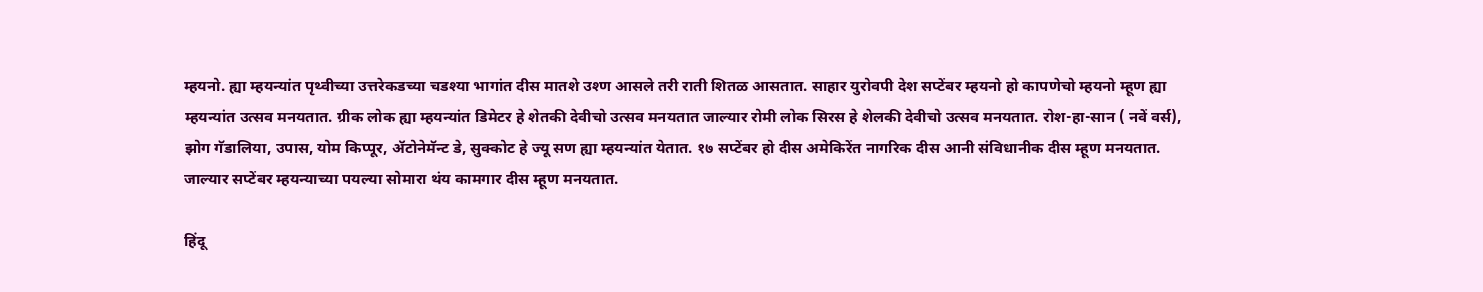म्हयनो. ह्या म्हयन्यांत पृथ्वीच्या उत्तरेकडच्या चडश्या भागांत दीस मातशे उश्ण आसले तरी राती शितळ आसतात. साहार युरोवपी देश सप्टेंबर म्हयनो हो कापणेचो म्हयनो म्हूण ह्या म्हयन्यांत उत्सव मनयतात. ग्रीक लोक ह्या म्हयन्यांत डिमेटर हे शेतकी देवीचो उत्सव मनयतात जाल्यार रोमी लोक सिरस हे शेलकी देवीचो उत्सव मनयतात. रोश-हा-सान ( नवें वर्स), झोग गॅडालिया, उपास, योम किप्पूर, ॲटोनेमॅन्ट डे, सुक्कोट हे ज्यू सण ह्या म्हयन्यांत येतात. १७ सप्टेंबर हो दीस अमेकिरेंत नागरिक दीस आनी संविधानीक दीस म्हूण मनयतात. जाल्यार सप्टेंबर म्हयन्याच्या पयल्या सोमारा थंय कामगार दीस म्हूण मनयतात.

हिंदू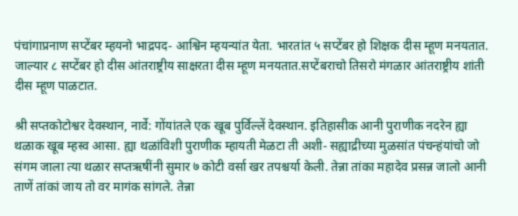पंचांगाप्रनाण सप्टेंबर म्हयनो भाद्रपद- आश्विन म्हयन्यांत येता. भारतांत ५ सप्टेंबर हो शिक्षक दीस म्हूण मनयतात. जाल्यार ८ सप्टेंबर हो दीस आंतराष्ट्रीय साक्षरता दीस म्हूण मनयतात.सप्टेंबराचो तिसरो मंगळार आंतराष्ट्रीय शांती दीस म्हूण पाळटात.

श्री सप्तकोटोश्वर देवस्थान, नार्वे: गोंयांतले एक खूब पुर्विल्लें देवस्थान. इतिहासीक आनी पुराणीक नदरेन ह्या थळाक खूब म्हस्व आसा. ह्या थळांविशी पुराणीक म्हायती मेळटा ती अशी- सह्याद्रीच्या मुळसांत पंचन्हंयांचो जो संगम जाला त्या थळार सप्तऋषींनी सुमार ७ कोटी वर्सा खर तपश्चर्या केली. तेन्ना तांका महादेव प्रसन्न जालो आनी ताणें तांकां जाय तो वर मागंक सांगले. तेन्ना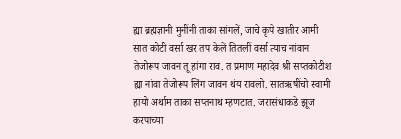ह्या ब्रह्मज्ञानी मुनींनी ताका सांगलें, जाचे कृपे खातीर आमी सात कोटी वर्सा खर तप केलें तितलीं वर्सा त्याच नांवान तेजोरूप जावन तू हांगा राव. त प्रमाण महादेव श्री सप्तकोटीश ह्या नांवा तेजोरूप लिंग जावन थंय रावलो. सातऋषींचो स्वामी हायो अर्थाम ताका सप्तनाथ म्हणटात. जरासंधाकडे झूज करपाच्या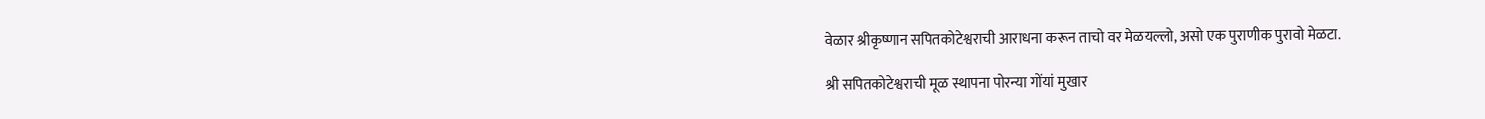वेळार श्रीकृष्णान सपितकोटेश्वराची आराधना करून ताचो वर मेळयल्लो, असो एक पुराणीक पुरावो मेळटा.

श्री सपितकोटेश्वराची मूळ स्थापना पोरन्या गोंयां मुखार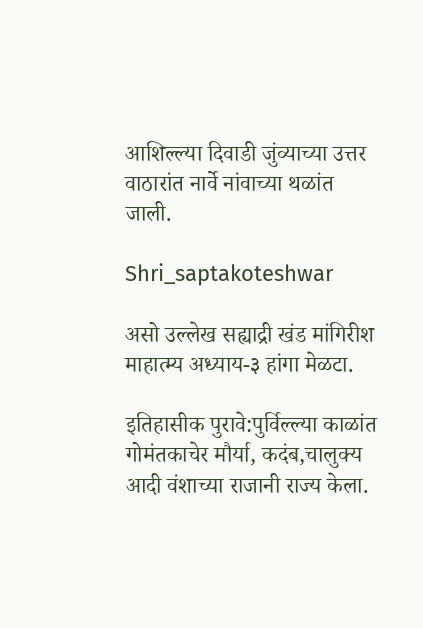आशिल्ल्या दिवाडी जुंव्याच्या उत्तर वाठारांत नार्वे नांवाच्या थळांत जाली.

Shri_saptakoteshwar

असो उल्लेख सह्याद्री खंड मांगिरीश माहात्म्य अध्याय-३ हांगा मेळटा.

इतिहासीक पुरावे:पुर्विल्ल्या काळांत गोमंतकाचेर मौर्या, कदंब,चालुक्य आदी वंशाच्या राजानी राज्य केला.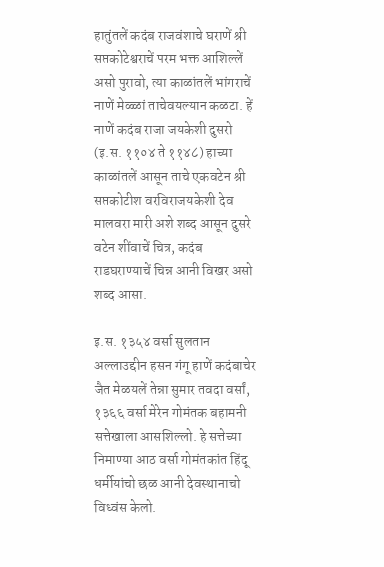हातुंतलें कदंब राजवंशाचे घराणें श्री सप्तकोटेश्वराचें परम भक्त आशिल्लें असो पुरावो, त्या काळांतलें भांगराचें नाणें मेळ्ळां ताचेवयल्यान कळटा. हें नाणें कदंब राजा जयकेशी दुसरो (इ.स. ११०४ ते ११४८) हाच्या काळांतलें आसून ताचे एकवटेन श्री सप्तकोटीश वरविराजयकेशी देव मालवरा मारी अशे शब्द आसून दुसरे वटेन शींवाचें चित्र, कदंब राडघराण्याचें चिन्न आनी विखर असो शब्द आसा.

इ.स. १३५४ वर्सा सुलतान अल्लाउद्दीन हसन गंगू हाणें कदंबाचेर जैत मेळयलें तेन्ना सुमार तवदा वर्सां, १३६६ वर्सा मेरेन गोमंतक बहामनी सत्तेखाला आसशिल्लो. हे सत्तेच्या निमाण्या आठ वर्सा गोमंतकांत हिंदू धर्मीयांचो छळ आनी देवस्थानाचो विध्वंस केलो.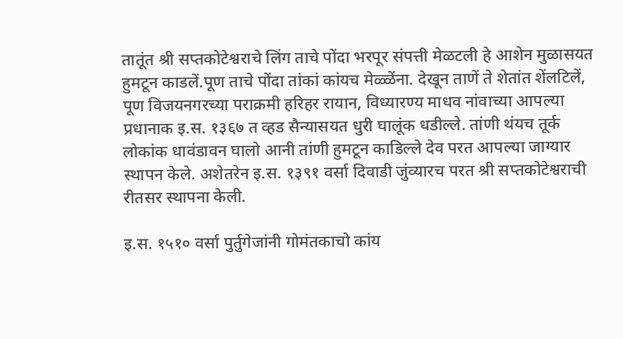तातूंत श्री सप्तकोटेश्वराचे लिंग ताचे पोंदा भरपूर संपत्ती मेळटली हे आशेन मुळासयत हुमटून काडलें.पूण ताचे पोंदा तांकां कांयच मेळ्ळेंना. देखून ताणें ते शेतांत शेंलटिलें, पूण विजयनगरच्या पराक्रमी हरिहर रायान, विध्यारण्य माधव नांवाच्या आपल्या प्रधानाक इ.स. १३६७ त व्हड सैन्यासयत धुरी घालूंक धडील्ले. तांणी थंयच तूर्क लोकांक धावंडावन घालो आनी तांणी हुमटून काडिल्ले देव परत आपल्या जाग्यार स्थापन केले. अशेतरेन इ.स. १३९१ वर्सा दिवाडी जुंव्यारच परत श्री सप्तकोटेश्वराची रीतसर स्थापना केली.

इ.स. १५१० वर्सा पुर्तुगेजांनी गोमंतकाचो कांय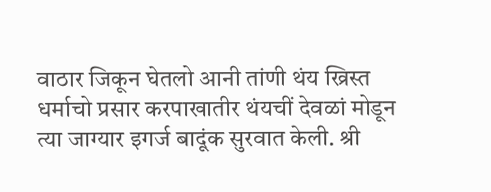वाठार जिकून घेतलो आनी तांणी थंय ख्रिस्त धर्माचो प्रसार करपाखातीर थंयचीं देवळां मोडून त्या जाग्यार इगर्ज बादूंक सुरवात केली. श्री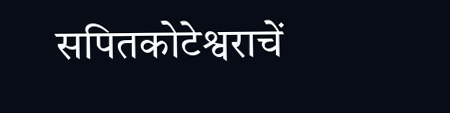सपितकोटेश्वराचें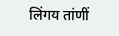लिंगय तांणीं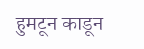हुमटून काडून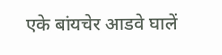एके बांयचेर आडवे घालें